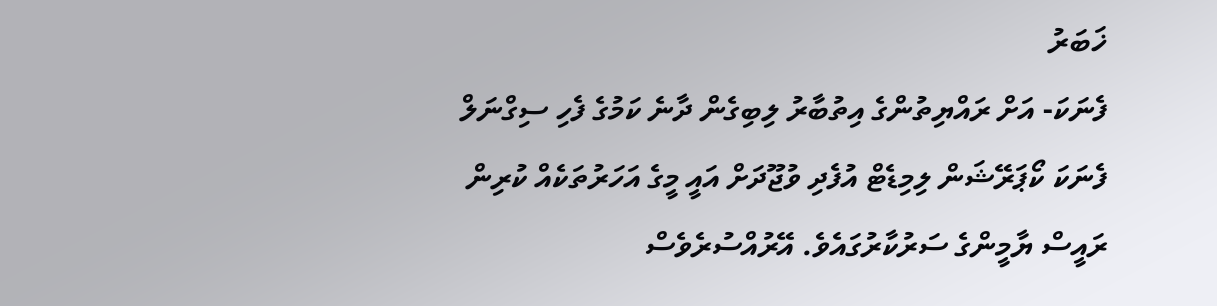ޚަބަރު
ފެނަކަ- އަށް ރައްޔިތުންގެ އިތުބާރު ލިބިގެން ދާނެ ކަމުގެ ފެހި ސިގްނަލް
ފެނަކަ ކޯޕަރޭޝަން ލިމިޑެޓް އުފެދި ވުޖޫދަށް އައީ މީގެ އަހަރުތަކެއް ކުރިން ރައީސް ޔާމީންގެ ސަރުކާރުގައެވެ. އޭރުއްސުރެވެސް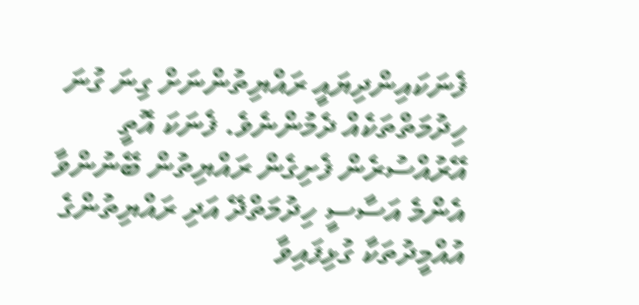ފެނަކައިންދިޔައީ ރައްޔިތުންނަށް ގިނަ ގުނަ ހިދުމަތްތަކެއް ދެމުންނެވެ. ފެނަކަ އޮތީ އޭރުއްސުރެން ފެށިގެން ރައްޔިތުން ބޭނުންވާ އެންމެ އަސާސީ ހިދުމަތްދޭ އަދި ރައްޔިތުންގެ އުއްމީދުތަކާ ގުޅިފައިވާ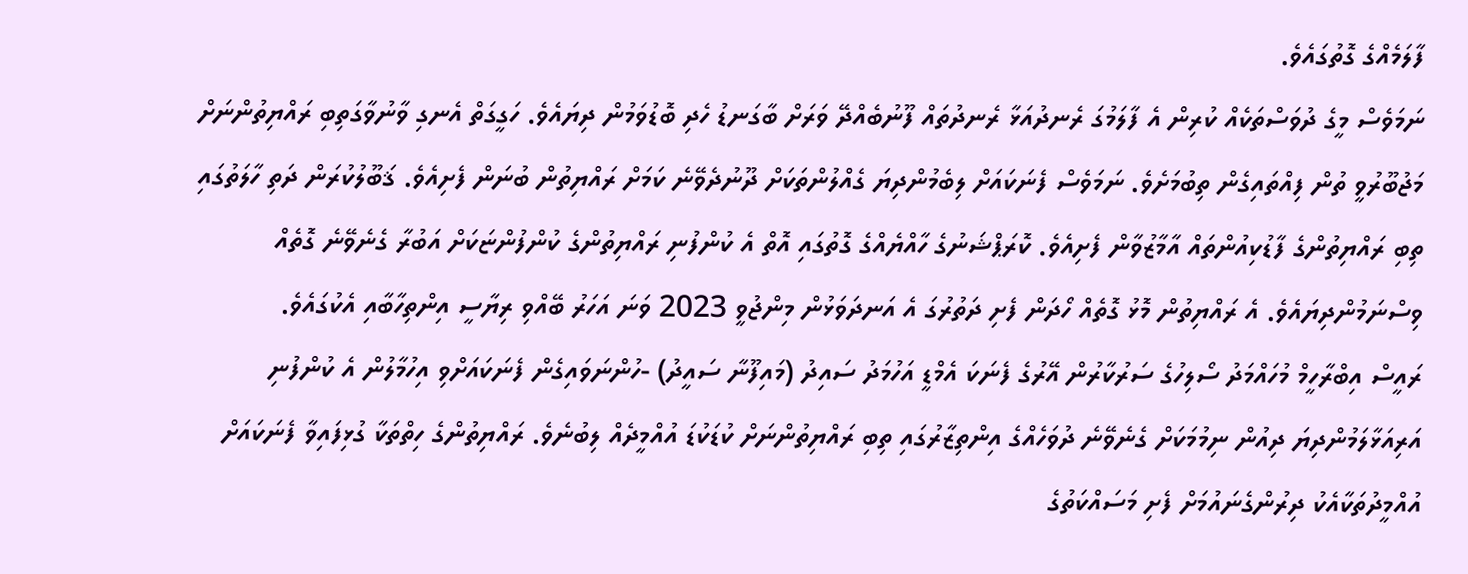ފާލަމެއްގެ ގޮތުގައެވެ.
ނަމަވެސް މީގެ ދުވަސްތަކެއް ކުރިން އެ ފާލަމުގަ ރެނދުއަޅާ ރެނދުތައް ފޫނުބެއްދޭ ވަރަށް ބާގަނޑު ހެދި ބޮޑުވަމުން ދިޔައެވެ. ހަގީގަތް އެނގި ވާނުވާގަތިބި ރައްޔިތުންނަށް މަޖުބޫރުވީ ތުން ފިއްތައިގެން ތިބުމަށެވެ. ނަމަވެސް ފެނަކައަށް ލިބެމުންދިޔަ ގެއްލުންތަކަށް ދޫނުދެވޭނެ ކަމަށް ރައްޔިތުން ބުނަން ފެށިއެވެ. ޤަބޫލުކުރަން ދަތި ހާލަތުގައި ތިބި ރައްޔިތުންގެ ފާޑުކިއުންތައް އާމާޒުވާން ފެށިއެވެ. ކޮރަޕްޝަނުގެ ހާއްޔެއްގެ ގޮތުގައި އޮތް އެ ކުންފުނި ރައްޔިތުންގެ ކުންފުންޏަކަށް އަބުރާ ގެނެވޭނެ ގޮތެއް ވިސްނަމުންދިޔައެވެ. އެ ރައްޔިތުން މޮޅު ގޮތެއް ހޯދަން ފެށި ދަތުރުގަ އެ އަނދަވަޅުން މިންޖުވީ 2023 ވަނަ އަހަރު ބޭއްވި ރިޔާސީ އިންތިހާބާއި އެކުގައެވެ.
ރައީސް އިބްރާހީމް މުހައްމަދު ސޯލިހުގެ ސަރުކާރުން އޭރުގެ ފެނަކަ އެމްޑީ އަހުމަދު ސައިދު (މައިފޫނާ ސައީދު) -ހުންނަވައިގެން ފެނަކައަށްވި އިހުމާލުން އެ ކުންފުނި އަރިއަޅާލަމުންދިޔަ ދިއުން ނިމުމަކަށް ގެނެވޭނެ ދުވަހެއްގެ އިންތިޒާރުގައި ތިބި ރައްޔިތުންނަށް ކުޑަކުޑަ އުއްމީދެއް ލިބުނެވެ. ރައްޔިތުންގެ ހިތްތަކާ ގުޅިފައިވާ ފެނަކައަށް އުއްމީދުތަކާއެކު ދިރުންގެނައުމަށް ފެށި މަސައްކަތުގެ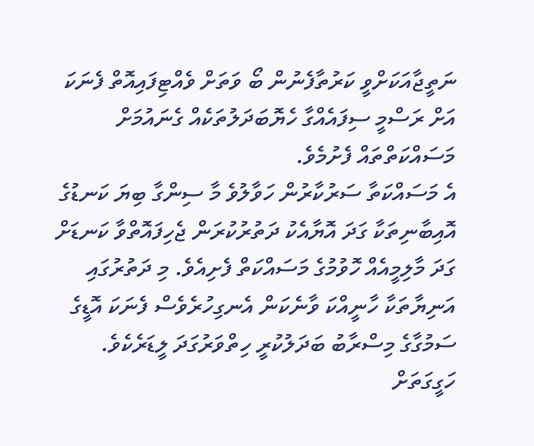ނަތީޖާއަކަށްވީ ކަރުތާފެނުން ބޯ ވަތަށް ވެއްޓިފައިއޮތް ފެނަކަ އަށް ރަސްމީ ސިފައެއްގާ ހެޔޮބަދަލުތަކެއް ގެނައުމަށް މަސައްކަތްތައް ފެށުމެވެ.
އެ މަސައްކަތާ ސަރުކާރުން ހަވާލުވެ މާ ސިންގާ ބިޔަ ކަނޑުގެ އޮއިބާނިތަކާ ގަދަ އޮޔާއެކު ދަތުރުކުރަން ޖެހިފައޮތްވާ ކަނޑަށް ގަދަ މާލިމީއެއް ހޮވުމުގެ މަސައްކަތް ފެށިއެވެ. މި ދަތުރުގައި އަނިޔާތަކާ ހާނީއްކަ ވާނެކަން އެނގިހުރެވެސް ފެނަކަ އޮޑީގެ ސަމުގާގެ މިސްރާބު ބަދަލުކުރީ ހިތްވަރުގަދަ ލީޑަރެކެވެ. ހަގީގަތަށް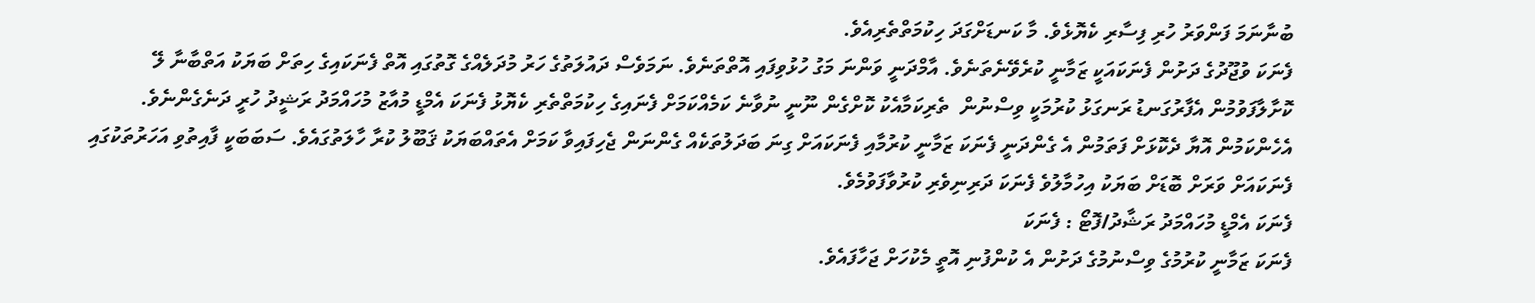ބުނާނަމަ ފަންވަރު ހުރި ފިސާރި ކެޔޮޅެވެ. މާ ކަނޑަށްގަދަ ހިކުމަތްތެރިއެވެ.
ފެނަކަ ވުޖޫދުގެ ދަށުން ފެނަކައަކީ ޒަމާނީ ކުރެވޭނެތަނެވެ. އާމްދަނީ ވަންނަ މަގު ހުޅުވިފައި އޮތްތަނެވެ. ނަމަވެސް ދައުލަތުގެ ހަރު މުދަލެއްގެ ގޮތުގައި އޮތް ފެނަކައިގެ ހިތަށް ބަޔަކު އަތްބާނާ ލޭ ކޮށާލާފަވުމުން އެފާރުގަނޑު ރަނގަޅު ކުރުމަކީ ވިސްނުން  ތެރިކަމާއެކު ކޮށްގެން ނޫނީ ނުވާނެ ކަމެއްކަމަށް ފެނައިގެ ހިކުމަތްތެރި ކެޔޮޅު ފެނަކަ އެމްޑީ މުއާޒު މުހައްމަދު ރަޝީދު ހުރީ ދަނެގެންނެވެ.
އެހެންކަމުން އޮޔާ ދެކޮޅަށް ފަތަމުން އެ ގެންދަނީ ފެނަކަ ޒަމާނީ ކުރުމާއި ފެނަކައަށް ގިނަ ބަދަލުތަކެއް ގެންނަން ޖެހިފައިވާ ކަމަށް އެތައްބަޔަކު ޤަބޫލު ކުރާ ހާލަތުގައެވެ. ސަބަބަކީ ފާއިތުވި އަހަރުތަކުގައި ފެނަކައަށް ވަރަށް ބޮޑަށް ބަޔަކު އިހުމާލުވެ ފެނަކަ ދަރިނިވެރި ކުރުވާފަވުމެވެ.
ފެނަކަ އެމްޑީ މުހައްމަދު ރަޝާދު/ފޮޓޯ : ފެނަކަ
ފެނަކަ ޒަމާނީ ކުރުމުގެ ވިސްނުމުގެ ދަށުން އެ ކުންފުނި އޮތީ މެކުހަށް ޖަހާފައެވެ.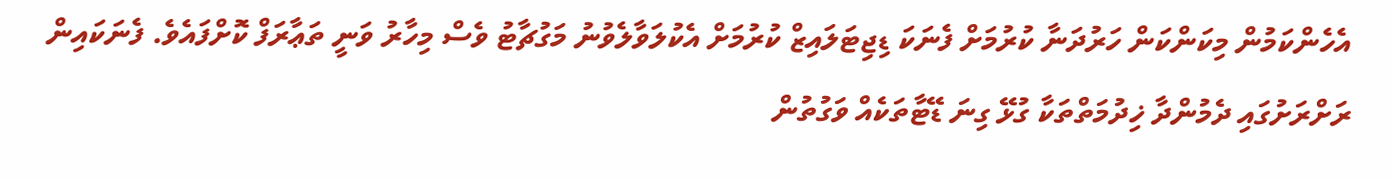އެހެންކަމުން މިކަންކަން ހަރުދަނާ ކުރުމަށް ފެނަކަ ޑިޖިޓަލައިޒް ކުރުމަށް އެކުލަވާލެވުނު މަގުޗާޓު ވެސް މިހާރު ވަނީ ތަޢާރަފް ކޮށްފައެވެ. ފެނަކައިން ރަށްރަށުގައި ދެމުންދާ ޚިދުމަތްތަކާ ގުޅޭ ގިނަ ޑޭޓާތަކެއް ވަގުތުން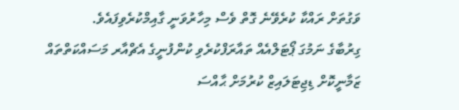ވަގުތަށް ރައްކާ ކުރެވޭނެ ގޮތް ވެސް މިހާރުވަނީ ގާއިމްކުރެވިފައެވެ.
ގިރުބާގެ ނަމުގަ ޕޯޓަލްއެއް ތައާރަފްކުރެވި ކުންފުނީގެ އެޗްއާރ މަސައްކަތްތައް ޒަމާނީކޮށް ޑިޖިޓަލައިޒް ކުރުމަށް ޙާއްސަ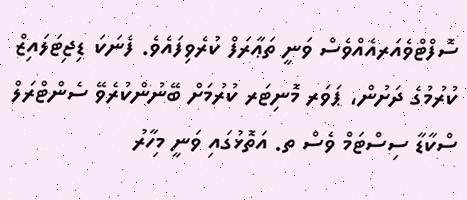ސޮފްޓްވެއަރއެއްވެސް ވަނީ ތަޢާރަފް ކުރެވިފައެވެ. ފެނަކަ ޑިޖިޓަލައިޒް ކުރުމުގެ ދަށުން، ޕަވަރ މޮނިޓަރ ކުރުމަށް ބޭނުންކުރެވޭ ސެންޓްރަލް ސްކާޑާ ސިސްޓަމް ވެސް ތ. އަތޮޅުގައި ވަނީ މިހާރު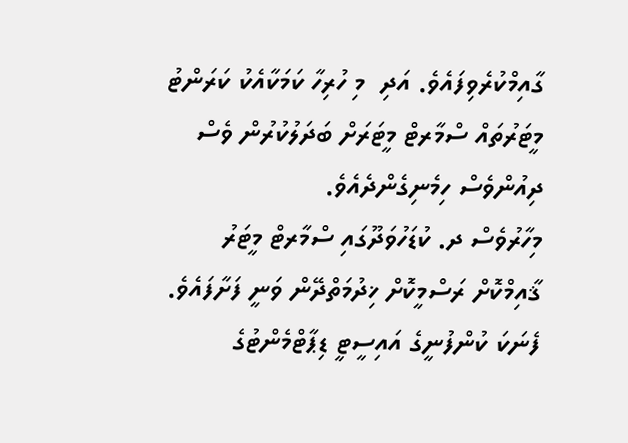ގާއިމްކުރެވިފައެވެ. އަދި  މި ހުރިހާ ކަމަކާއެކު ކަރަންޓު މީޓަރުތައް ސްމާރޓް މީޓަރަށް ބަދަލުކުރުން ވެސް ދިއުންވެސް ހިމެނިގެންދެއެވެ.
މިހާރުވެސް ދ. ކުޑަހުވަދޫގައި ސްމާރޓް މީޓަރު ޤާއިމްކޮށް ރަސްމީކޮށް ޚިދުމަތްދޭން ވަނީ ފަށާފައެވެ.
ފެނަކަ ކުންފުނީގެ އައިސީޓީ ޑިޕާޓްމެންޓުގެ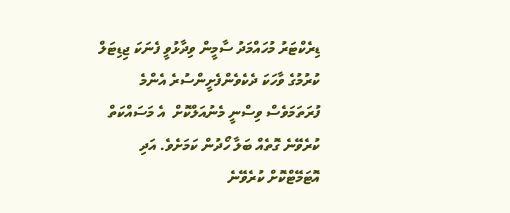ޑިރެކްޓަރު މުހައްމަދު ސާމީން ވިދާޅުވީ ފެނަކަ ޖިޑިޓަލް ކުރުމުގެ ވާހަކަ ދެކެވެންފެށީންސުރެ އެންމެ ފުރަތަމަވެސް ވިސްނީ މެނުއަލްކޮށް  އެ މަސައްކަތް ކުރެވޭނެ ގޮތެއް ބަލާ ހޯދުން ކަމަށެވެ. އަދި އޮޓަމޭޓްކޮށް ކުރެވޭނެ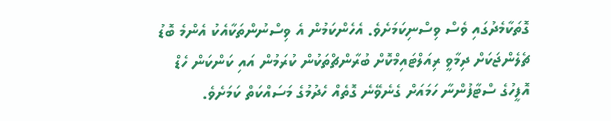ގޮތަކާމެދުގައި ވެސް ވިސްނިކަމަށެވެ. އެހެންކަމުން އެ ވިސްނުންތަކާއެކު އެންމެ ބޮޑު ޗެލެންޖަކަށް ދިމާވީ ރިއަލްޓައިމްކޮށް ބުރާންޗްތަކުން ކުރަމުން އައި ކަންކަން ހެޑް އޮފީހުގެ ސްޓާފުންނާ ހަމައަށް ގެނެވޭނެ ގޮތެއް ހެދުމުގެ މަސައްކަތް ކަމަށެވެ.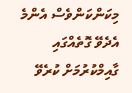މިކަންކަންވެސް އެންމެ އެދެވޭ ގޮތެއްގައި ގާއިމްކުރުމަށް ކުރެވޭ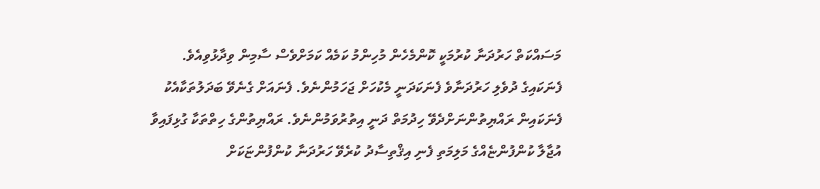މަސައްކަތް ހަރުދަނާ ކުރުމަކީ ކޮންމެހެން މުހިންމު ކަމެއް ކަމަށްވެސް ސާމިން ވިދާޅުވިއެވެ.
ފެނަކައިގެ ދުވެލި ހަރުދަނާވެ ފެނަކަދަނީ މެކުހަށް ޖަހަމުންނެވެ. ފެނައަށް ގެނެވޭ ބަދަލުތަކާއެކު ފެނަކައިން ރައްޔިތުންނަށްދެވޭ ހިދުމަތް ދަނީ އިތުރުވަމުންނެވެ. ރައްޔިތުންގެ ހިތްތަކާ ގުޅިފައިވާ އުޖާލާ ކުންފުންޏެއްގެ މަލިމަތި ފެނި އިޤްތިސާދު ކުރެވޭ ހަރުދަނާ ކުންފުންޏަކަށް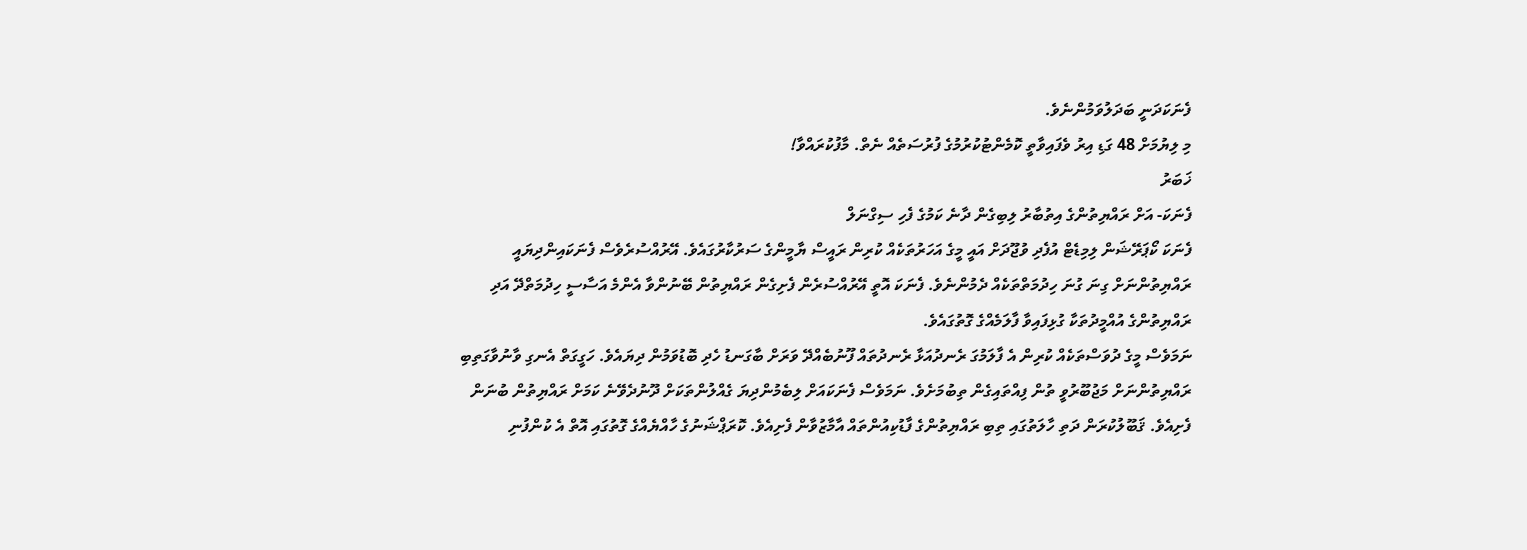ފެނަކަދަނީ ބަދަލުވަމުންނެވެ.
މި ލިޔުމަށް 48 ގަޑި އިރު ވެފައިވާތީ ކޮމެންޓުކުރުމުގެ ފުރުސަތެއް ނެތް. މާފުކުރައްވާ!
ޚަބަރު
ފެނަކަ- އަށް ރައްޔިތުންގެ އިތުބާރު ލިބިގެން ދާނެ ކަމުގެ ފެހި ސިގްނަލް
ފެނަކަ ކޯޕަރޭޝަން ލިމިޑެޓް އުފެދި ވުޖޫދަށް އައީ މީގެ އަހަރުތަކެއް ކުރިން ރައީސް ޔާމީންގެ ސަރުކާރުގައެވެ. އޭރުއްސުރެވެސް ފެނަކައިންދިޔައީ ރައްޔިތުންނަށް ގިނަ ގުނަ ހިދުމަތްތަކެއް ދެމުންނެވެ. ފެނަކަ އޮތީ އޭރުއްސުރެން ފެށިގެން ރައްޔިތުން ބޭނުންވާ އެންމެ އަސާސީ ހިދުމަތްދޭ އަދި ރައްޔިތުންގެ އުއްމީދުތަކާ ގުޅިފައިވާ ފާލަމެއްގެ ގޮތުގައެވެ.
ނަމަވެސް މީގެ ދުވަސްތަކެއް ކުރިން އެ ފާލަމުގަ ރެނދުއަޅާ ރެނދުތައް ފޫނުބެއްދޭ ވަރަށް ބާގަނޑު ހެދި ބޮޑުވަމުން ދިޔައެވެ. ހަގީގަތް އެނގި ވާނުވާގަތިބި ރައްޔިތުންނަށް މަޖުބޫރުވީ ތުން ފިއްތައިގެން ތިބުމަށެވެ. ނަމަވެސް ފެނަކައަށް ލިބެމުންދިޔަ ގެއްލުންތަކަށް ދޫނުދެވޭނެ ކަމަށް ރައްޔިތުން ބުނަން ފެށިއެވެ. ޤަބޫލުކުރަން ދަތި ހާލަތުގައި ތިބި ރައްޔިތުންގެ ފާޑުކިއުންތައް އާމާޒުވާން ފެށިއެވެ. ކޮރަޕްޝަނުގެ ހާއްޔެއްގެ ގޮތުގައި އޮތް އެ ކުންފުނި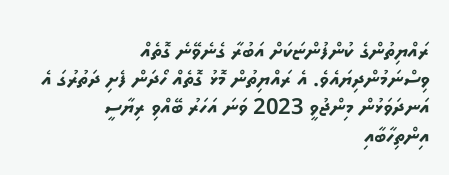ރައްޔިތުންގެ ކުންފުންޏަކަށް އަބުރާ ގެނެވޭނެ ގޮތެއް ވިސްނަމުންދިޔައެވެ. އެ ރައްޔިތުން މޮޅު ގޮތެއް ހޯދަން ފެށި ދަތުރުގަ އެ އަނދަވަޅުން މިންޖުވީ 2023 ވަނަ އަހަރު ބޭއްވި ރިޔާސީ އިންތިހާބާއި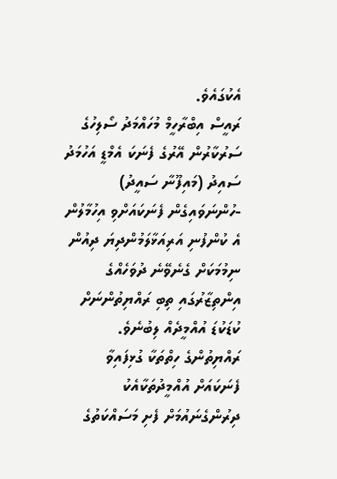އެކުގައެވެ.
ރައީސް އިބްރާހީމް މުހައްމަދު ސޯލިހުގެ ސަރުކާރުން އޭރުގެ ފެނަކަ އެމްޑީ އަހުމަދު ސައިދު (މައިފޫނާ ސައީދު) -ހުންނަވައިގެން ފެނަކައަށްވި އިހުމާލުން އެ ކުންފުނި އަރިއަޅާލަމުންދިޔަ ދިއުން ނިމުމަކަށް ގެނެވޭނެ ދުވަހެއްގެ އިންތިޒާރުގައި ތިބި ރައްޔިތުންނަށް ކުޑަކުޑަ އުއްމީދެއް ލިބުނެވެ. ރައްޔިތުންގެ ހިތްތަކާ ގުޅިފައިވާ ފެނަކައަށް އުއްމީދުތަކާއެކު ދިރުންގެނައުމަށް ފެށި މަސައްކަތުގެ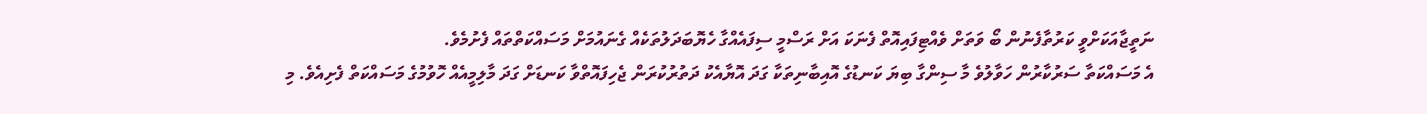ނަތީޖާއަކަށްވީ ކަރުތާފެނުން ބޯ ވަތަށް ވެއްޓިފައިއޮތް ފެނަކަ އަށް ރަސްމީ ސިފައެއްގާ ހެޔޮބަދަލުތަކެއް ގެނައުމަށް މަސައްކަތްތައް ފެށުމެވެ.
އެ މަސައްކަތާ ސަރުކާރުން ހަވާލުވެ މާ ސިންގާ ބިޔަ ކަނޑުގެ އޮއިބާނިތަކާ ގަދަ އޮޔާއެކު ދަތުރުކުރަން ޖެހިފައޮތްވާ ކަނޑަށް ގަދަ މާލިމީއެއް ހޮވުމުގެ މަސައްކަތް ފެށިއެވެ. މި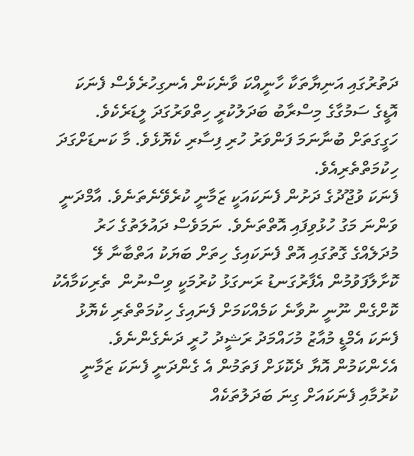ދަތުރުގައި އަނިޔާތަކާ ހާނީއްކަ ވާނެކަން އެނގިހުރެވެސް ފެނަކަ އޮޑީގެ ސަމުގާގެ މިސްރާބު ބަދަލުކުރީ ހިތްވަރުގަދަ ލީޑަރެކެވެ. ހަގީގަތަށް ބުނާނަމަ ފަންވަރު ހުރި ފިސާރި ކެޔޮޅެވެ. މާ ކަނޑަށްގަދަ ހިކުމަތްތެރިއެވެ.
ފެނަކަ ވުޖޫދުގެ ދަށުން ފެނަކައަކީ ޒަމާނީ ކުރެވޭނެތަނެވެ. އާމްދަނީ ވަންނަ މަގު ހުޅުވިފައި އޮތްތަނެވެ. ނަމަވެސް ދައުލަތުގެ ހަރު މުދަލެއްގެ ގޮތުގައި އޮތް ފެނަކައިގެ ހިތަށް ބަޔަކު އަތްބާނާ ލޭ ކޮށާލާފަވުމުން އެފާރުގަނޑު ރަނގަޅު ކުރުމަކީ ވިސްނުން  ތެރިކަމާއެކު ކޮށްގެން ނޫނީ ނުވާނެ ކަމެއްކަމަށް ފެނައިގެ ހިކުމަތްތެރި ކެޔޮޅު ފެނަކަ އެމްޑީ މުއާޒު މުހައްމަދު ރަޝީދު ހުރީ ދަނެގެންނެވެ.
އެހެންކަމުން އޮޔާ ދެކޮޅަށް ފަތަމުން އެ ގެންދަނީ ފެނަކަ ޒަމާނީ ކުރުމާއި ފެނަކައަށް ގިނަ ބަދަލުތަކެއް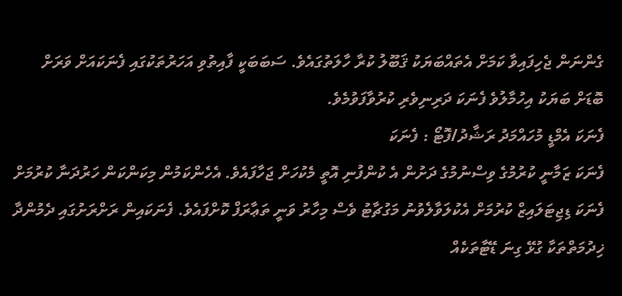ގެންނަން ޖެހިފައިވާ ކަމަށް އެތައްބަޔަކު ޤަބޫލު ކުރާ ހާލަތުގައެވެ. ސަބަބަކީ ފާއިތުވި އަހަރުތަކުގައި ފެނަކައަށް ވަރަށް ބޮޑަށް ބަޔަކު އިހުމާލުވެ ފެނަކަ ދަރިނިވެރި ކުރުވާފަވުމެވެ.
ފެނަކަ އެމްޑީ މުހައްމަދު ރަޝާދު/ފޮޓޯ : ފެނަކަ
ފެނަކަ ޒަމާނީ ކުރުމުގެ ވިސްނުމުގެ ދަށުން އެ ކުންފުނި އޮތީ މެކުހަށް ޖަހާފައެވެ. އެހެންކަމުން މިކަންކަން ހަރުދަނާ ކުރުމަށް ފެނަކަ ޑިޖިޓަލައިޒް ކުރުމަށް އެކުލަވާލެވުނު މަގުޗާޓު ވެސް މިހާރު ވަނީ ތަޢާރަފް ކޮށްފައެވެ. ފެނަކައިން ރަށްރަށުގައި ދެމުންދާ ޚިދުމަތްތަކާ ގުޅޭ ގިނަ ޑޭޓާތަކެއް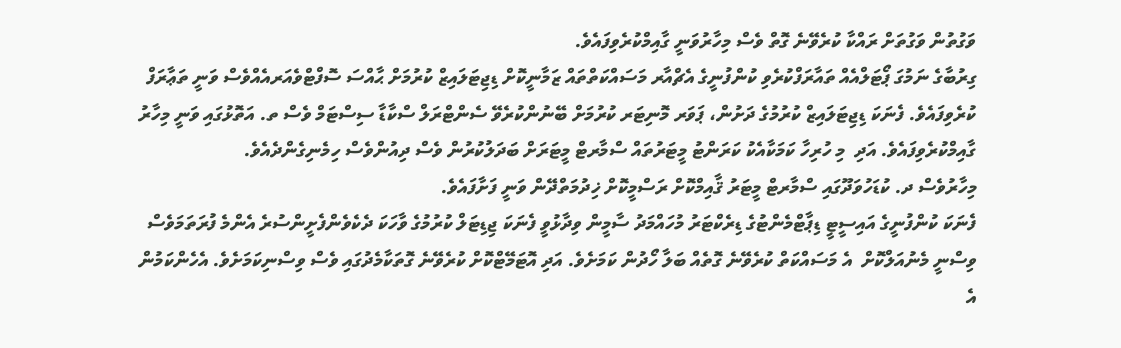ވަގުތުން ވަގުތަށް ރައްކާ ކުރެވޭނެ ގޮތް ވެސް މިހާރުވަނީ ގާއިމްކުރެވިފައެވެ.
ގިރުބާގެ ނަމުގަ ޕޯޓަލްއެއް ތައާރަފްކުރެވި ކުންފުނީގެ އެޗްއާރ މަސައްކަތްތައް ޒަމާނީކޮށް ޑިޖިޓަލައިޒް ކުރުމަށް ޙާއްސަ ސޮފްޓްވެއަރއެއްވެސް ވަނީ ތަޢާރަފް ކުރެވިފައެވެ. ފެނަކަ ޑިޖިޓަލައިޒް ކުރުމުގެ ދަށުން، ޕަވަރ މޮނިޓަރ ކުރުމަށް ބޭނުންކުރެވޭ ސެންޓްރަލް ސްކާޑާ ސިސްޓަމް ވެސް ތ. އަތޮޅުގައި ވަނީ މިހާރު ގާއިމްކުރެވިފައެވެ. އަދި  މި ހުރިހާ ކަމަކާއެކު ކަރަންޓު މީޓަރުތައް ސްމާރޓް މީޓަރަށް ބަދަލުކުރުން ވެސް ދިއުންވެސް ހިމެނިގެންދެއެވެ.
މިހާރުވެސް ދ. ކުޑަހުވަދޫގައި ސްމާރޓް މީޓަރު ޤާއިމްކޮށް ރަސްމީކޮށް ޚިދުމަތްދޭން ވަނީ ފަށާފައެވެ.
ފެނަކަ ކުންފުނީގެ އައިސީޓީ ޑިޕާޓްމެންޓުގެ ޑިރެކްޓަރު މުހައްމަދު ސާމީން ވިދާޅުވީ ފެނަކަ ޖިޑިޓަލް ކުރުމުގެ ވާހަކަ ދެކެވެންފެށީންސުރެ އެންމެ ފުރަތަމަވެސް ވިސްނީ މެނުއަލްކޮށް  އެ މަސައްކަތް ކުރެވޭނެ ގޮތެއް ބަލާ ހޯދުން ކަމަށެވެ. އަދި އޮޓަމޭޓްކޮށް ކުރެވޭނެ ގޮތަކާމެދުގައި ވެސް ވިސްނިކަމަށެވެ. އެހެންކަމުން އެ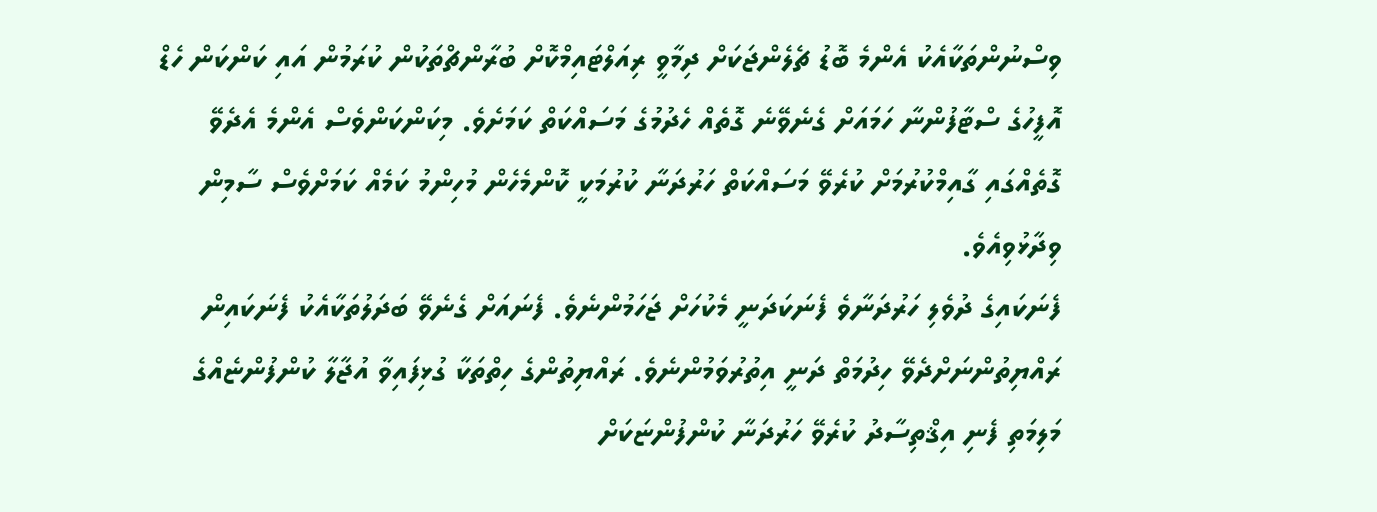ވިސްނުންތަކާއެކު އެންމެ ބޮޑު ޗެލެންޖަކަށް ދިމާވީ ރިއަލްޓައިމްކޮށް ބުރާންޗްތަކުން ކުރަމުން އައި ކަންކަން ހެޑް އޮފީހުގެ ސްޓާފުންނާ ހަމައަށް ގެނެވޭނެ ގޮތެއް ހެދުމުގެ މަސައްކަތް ކަމަށެވެ. މިކަންކަންވެސް އެންމެ އެދެވޭ ގޮތެއްގައި ގާއިމްކުރުމަށް ކުރެވޭ މަސައްކަތް ހަރުދަނާ ކުރުމަކީ ކޮންމެހެން މުހިންމު ކަމެއް ކަމަށްވެސް ސާމިން ވިދާޅުވިއެވެ.
ފެނަކައިގެ ދުވެލި ހަރުދަނާވެ ފެނަކަދަނީ މެކުހަށް ޖަހަމުންނެވެ. ފެނައަށް ގެނެވޭ ބަދަލުތަކާއެކު ފެނަކައިން ރައްޔިތުންނަށްދެވޭ ހިދުމަތް ދަނީ އިތުރުވަމުންނެވެ. ރައްޔިތުންގެ ހިތްތަކާ ގުޅިފައިވާ އުޖާލާ ކުންފުންޏެއްގެ މަލިމަތި ފެނި އިޤްތިސާދު ކުރެވޭ ހަރުދަނާ ކުންފުންޏަކަށް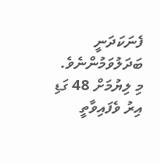ފެނަކަދަނީ ބަދަލުވަމުންނެވެ.
މި ލިޔުމަށް 48 ގަޑި އިރު ވެފައިވާތީ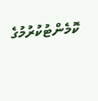ކޮމެންޓުކުރުމުގެ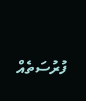ފުރުސަތެއް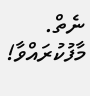ނެތް. މާފުކުރައްވާ!